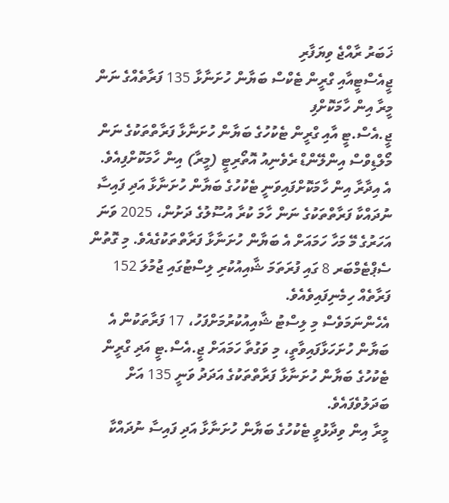ޚަބަރު ރާއްޖެ ވިޔަފާރި
ޖީއެސްޓީއާއި ގްރީން ޓެކްސް ބަޔާން ހުށަނާޅާ 135 ފަރާތެއްގެ ނަން މީރާ އިން ހާމަކޮށްފި
ޖީ.އެސް.ޓީ އާއި ގްރީން ޓެކުހުގެ ބަޔާން ހުށަނާޅާ ފަރާތްތަކުގެ ނަން މޯލްޑިވްސް އިންލޭންޑް ރެވެނިއު އޮތޯރިޓީ (މީރާ) އިން ހާމަކޮށްފިއެވެ.
އެ އިދާރާ އިން ހާމަކޮށްފައިވަނީ ޓެކުހުގެ ބަޔާން ހުށަނާޅާ އަދި ފައިސާ ނުދައްކާ ފަރާތްތަކުގެ ނަން ހާމަ ކުރާ އުސޫލުގެ ދަށުން، 2025 ވަނަ އަހަރުގެ މޭ މަހާ ހަމައަށް އެ ބަޔާން ހުށަނާޅާ ފަރާތްތަކުގެއެވެ. މި ގޮތުން ސެޕްޓެމްބަރ 8 ގައި ފުރަތަމަ ޝާއިއުކުރި ލިސްޓުގައި ޖުމުލަ 152 ފަރާތެއް ހިމެނިފައިވެއެވެ.
އެހެންނަމަވެސް މި ލިސްޓު ޝާއިއުކުރުމަށްފަހު، 17 ފަރާތަކުން އެ ބަޔާން ހުށަހަޅާފައިވާތީ، މި ވަގުތާ ހަމައަށް ޖީ.އެސް.ޓީ އަދި ގްރީން ޓެކުހުގެ ބަޔާން ހުށަނާޅާ ފަރާތްތަކުގެ އަދަދު ވަނީ 135 އަށް ބަދަލުވެފައެވެ.
މީރާ އިން ވިދާޅުވީ ޓެކުހުގެ ބަޔާން ހުށަނާޅާ އަދި ފައިސާ ނުދައްކާ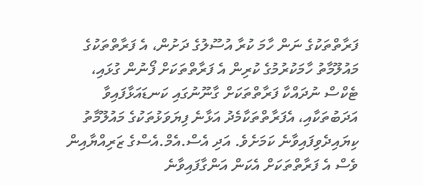ފަރާތްތަކުގެ ނަން ހާމަ ކުރާ އުސޫލުގެ ދަށުން، އެ ފަރާތްތަކުގެ މައުލޫމާތު ހާމަކުރުމުގެ ކުރިން އެ ފަރާތްތަކަށް ފޯނުން ގުޅައި، ޓެކްސް ނުދައްކާ ފަރާތްތަކަށް ގާނޫނުގައި ކަނޑައަޅާފައިވާ އަދަބުތަކާއި، އެފަރާތްތަކާމެދު އަޅާނެ ފިޔަވަޅުތަކުގެ މައުލޫމާތު ކިޔައިދެވިފައިވާނެ ކަމަށެވެ. އަދި އެސް.އެމް.އެސްގެ ޒަރިއްޔާއިން ވެސް އެ ފަރާތްތަކަށް އެކަން އަންގާފައިވާނެ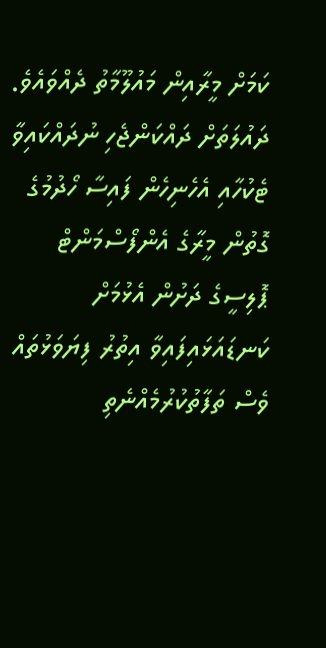ކަމަށް މީރާއިން މައުލޫމާތު ދެއްވައެވެ.
ދައުލަތަށް ދައްކަންޖެހި ނުދައްކައިވާ ޓެކުހާއި އެހެނިހެން ފައިސާ ހޯދުމުގެ ގޮތުން މީރާގެ އެންފޯސްމަންޓް ޕޮލިސީގެ ދަށުން އެޅުމަށް ކަނޑައަޅައިފައިވާ އިތުރު ފިޔަވަޅުތައް ވެސް ތަފާތުކުރުމެއްނެތި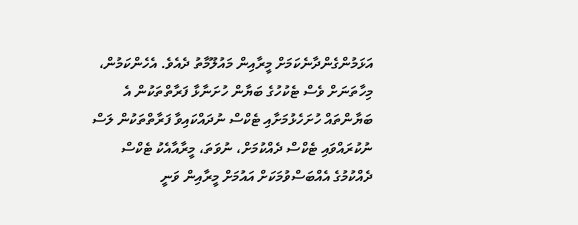އަޅަމުންގެންދާނެކަމަށް މީރާއިން މައުލޫމާތު ދެއެވެ. އެހެންކަމުން، މިހާތަނަށް ވެސް ޓެކުހުގެ ބަޔާން ހުށަނާޅާ ފަރާތްތަކުން އެ ބަޔާންތައް ހުށަހެޅުމަށާއި ޓެކްސް ނުދައްކައިވާ ފަރާތްތަކުން ލަސް ނުކުރައްވައި ޓެކްސް ދެއްކުމަށް، ނުވަތަ، މީރާއާއެކު ޓެކްސް ދެއްކުމުގެ އެއްބަސްވުމަކަށް އައުމަށް މީރާއިން ވަނީ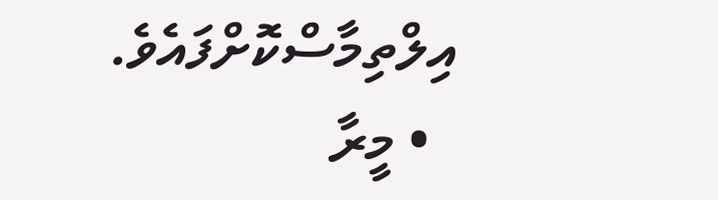އިލްތިމާސްކޮށްފައެވެ.
  • މީރާ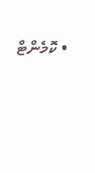• ކޮމެންޓް